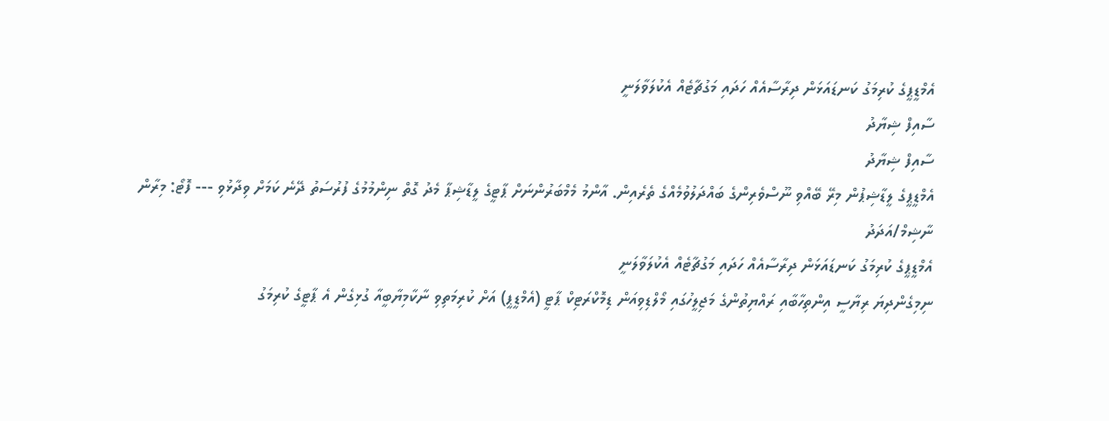އެމްޑީޕީގެ ކުރިމަގު ކަނޑައަޅަން ދިރާސާއެއް ހަދައި މަގުޗާޓެއް އެކުލަވާލަނީ
ސާއިފް ޝިޔާދު
ސާއިފް ޝިޔާދު
އެމްޑީޕީގެ ލީޑާޝިޕުން މިރޭ ބޭއްވި ނޫސްވެރިންގެ ބައްދަލުވުމެއްގެ ތެރެއިން. އާންމު މެމްބަރުންނަށް ޕާޓީގެ ލީޑާޝިޕާ މެދު ގޮތް ނިންމުމުގެ ފުރުސަތު ދޭނެ ކަމަށް ވިދާޅުވި --- ފޮޓޯ: މިރާން ނާޝިމް/އަދަދު
އެމްޑީޕީގެ ކުރިމަގު ކަނޑައަޅަން ދިރާސާއެއް ހަދައި މަގުޗާޓެއް އެކުލަވާލަނީ
ނިމިގެންދިޔަ ރިޔާސީ އިންތިހާބާއި ރައްޔިތުންގެ މަޖިލީހުގައި މޯލްޑިވިއަން ޑިމޮކްރަޓިކް ޕާޓީ (އެމްޑީޕީ) އަށް ކުރިމަތިވި ނާކާމިޔާބީއާ ގުޅިގެން އެ ޕާޓީގެ ކުރިމަގު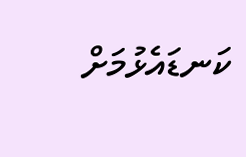ކަނޑައެޅުމަށް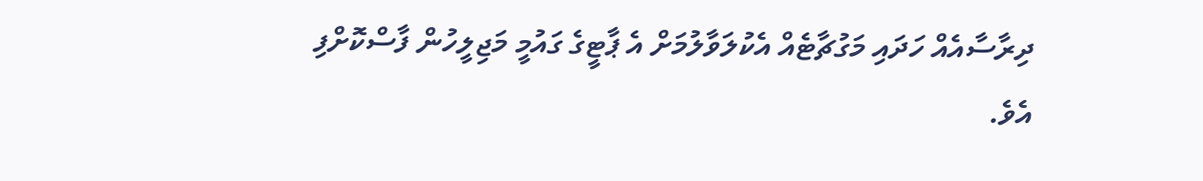ދިރާސާއެއް ހަދައި މަގުޗާޓެއް އެކުލަވާލުމަށް އެ ޕާޓީގެ ގައުމީ މަޖިލީހުން ފާސްކޮށްފި އެވެ.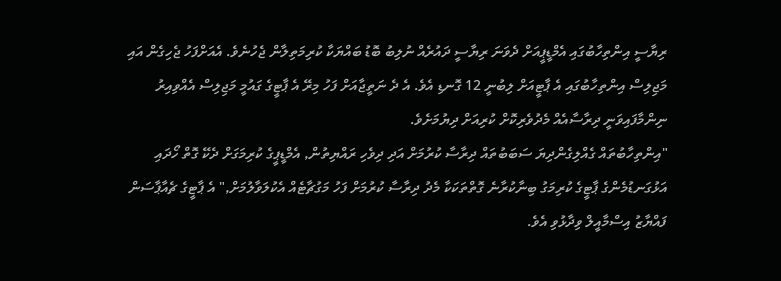ރިޔާސީ އިންތިހާބުގައި އެމްޑީޕީއަށް ދެވަނަ ރިޔާސީ ދައުރެއް ނުލިބު ބޮޑު ބައްޔަކާ ކުރިމަތިލާން ޖެހުނެވެ. އެއަށްފަހު ޖެހިގެން އައި މަޖިލިސް އިންތިހާބުގައި އެ ޕާޓީއަށް ލިބުނީ 12 ގޮނޑި އެވެ. އެ ދެ ނަތީޖާއަށް ފަހު މިރޭ އެ ޕާޓީގެ ގައުމީ މަޖިލިސް އެއްވިއިރު ނިންމާފައިވަނީ ދިރާސާއެއް މެދުވެރިކޮށް ކުރިއަށް ދިޔުމަށެވެ.
"އިންތިހާބުތައް ގެއްލިގެންދިޔަ ސަބަބުތައް ދިރާސާ ކުރުމަށް އަދި ދިވެހި ރައްޔިތުން, އެމްޑީޕީގެ ކުރިމަގަށް ދެކޭ ގޮތް ހޯދައި އަޅުގަނޑުމެންގެ ޕާޓީގެ ކުރިމަގު ބިނާކުރާނެ ގޮތްތަކަކާ މެދު ދިރާސާ ކުރުމަށް ފަހު މަގުޗާޓެއް އެކުލަވާލުމަށް," އެ ޕާޓީގެ ޗެއާޕާސަން ފައްޔާޒު އިސްމާއީލް ވިދާޅުވި އެވެ.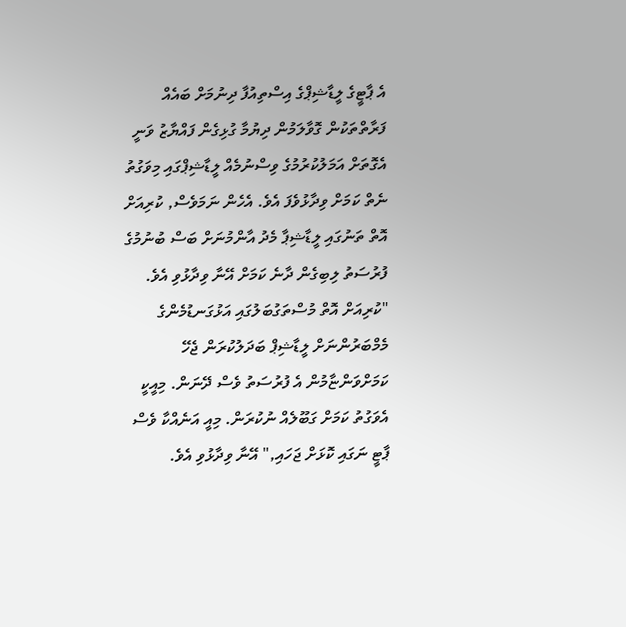އެ ޕާޓީގެ ލީޑާޝިޕްގެ އިސްތިއުފާ ދިނުމަށް ބައެއް ފަރާތްތަކުން ގޮވާލަމުން ދިޔުމާ ގުޅިގެން ފައްޔާޒު ވަނީ އެގޮތަށް އަމަލުކުރުމުގެ ވިސްނުމެއް ލީޑާޝިޕްގައި މިވަގުތު ނެތް ކަމަށް ވިދާޅުވެފަ އެވެ. އެހެން ނަމަވެސް, ކުރިއަށް އޮތް ތަނުގައި ލީޑާޝިޕާ މެދު އާންމުނަށް ބަސް ބުނުމުގެ ފުރުސަތު ލިބިގެން ދާނެ ކަމަށް އޭނާ ވިދާޅުވި އެވެ.
"ކުރިއަށް އޮތް މުސްތަގުބަލުގައި އަޅުގަނޑުމެންގެ މެމްބަރުންނަށް ލީޑާޝިޕް ބަދަލުކުރަން ޖެހޭ ކަމަށްވަންޏާމުން އެ ފުރުސަތު ވެސް ދޭނަން. މިއީކީ އެވަގުތު ކަމަށް ގަބޫލެއް ނުކުރަން. މިއީ އަނެއްކާ ވެސް ޕާޓީ ނަގައި ކޮޅަށް ޖަހައި," އޭނާ ވިދާޅުވި އެވެ.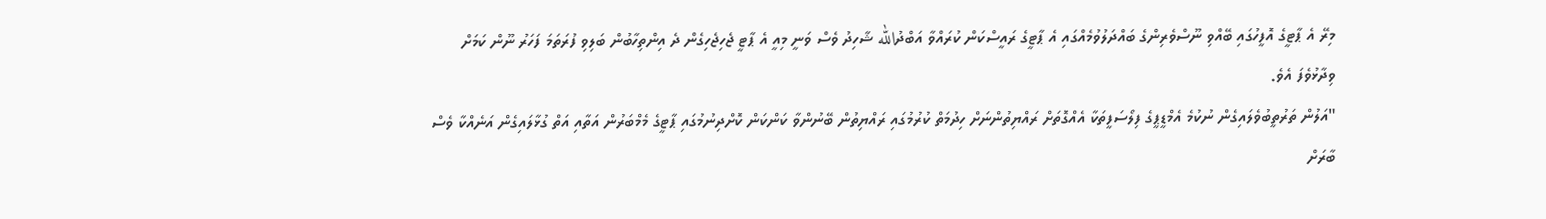މިރޭ އެ ޕާޓީގެ އޮފީހުގައި ބޭއްވި ނޫސްވެރިންގެ ބައްދަލުވުމެއްގައި އެ ޕާޓީގެ ރައީސްކަން ކުރައްވާ އަބްދުالله ޝާހިދު ވެސް ވަނީ މިއީ އެ ޕާޓީ ޖެހިޖެހިގެން ދެ އިންތިހާބުން ބަލިވި ފުރަތަމަ ފަހަރު ނޫން ކަމަށް ވިދާޅުވެފަ އެވެ.
"އަލުން ތަރުތީބުވެލައިގެން ނުކުމެ އެމްޑީޕީގެ ފިލޯސަފީތަކާ އެއްގޮތަށް ރައްޔިތުންނަށް ހިދުމަތް ކުރުމުގައި ރައްޔިތުން ބޭނުންވާ ކަންކަން ކޮށްދިނުމުގައި ޕާޓީގެ މެމްބަރުން އަތާއި އަތް ގުޅާލައިގެން އަނެއްކާ ވެސް ބާރަށް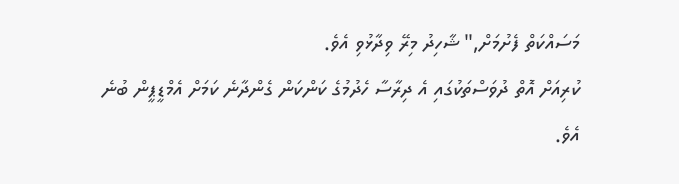މަސައްކަތް ފެށުމަށް," ޝާހިދު މިރޭ ވިދާޅުވި އެވެ.
ކުރިއަށް އޮތް ދުވަސްތަކުގައި އެ ދިރާސާ ހެދުމުގެ ކަންކަން ގެންދާނެ ކަމަށް އެމްޑީޕީން ބުނެ އެވެ.